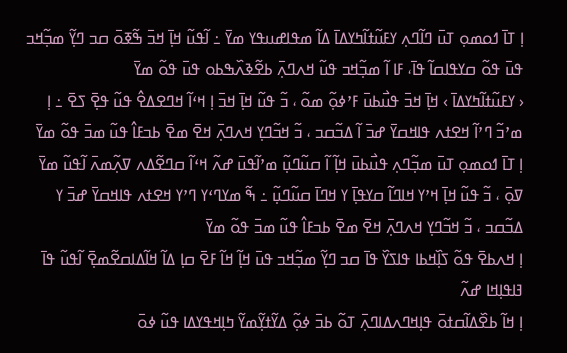ߊ߲ ߠߊ߫ ߗߋߘߋ߲ ߠߎ߫ ߣߊ߬ߣߍ߲ ߌߓߎ߬ߙߊ߬ߤߌߡߊ߫ ߡߊ߬ ߘߟߊߝߎߟߌ ߘߌ߫ ߸ ߊ߬ߟߎ߬ ߞߊ߲߫ ߞߏ߫ ߒ߬ߧߋ߫ ߛߏ ߣߌ߲߬ ߘߏ߲߬ߞߏ ߟߎ߫ ߟߋ߬ ߛߌߟߊߛߊ߬ ߟߊ߫، ߓߊ ߊ߬ ߘߏ߲߬ߞߏ ߟߎ߬ ߞߍߣߍ߲߫ ߕߐ߬ߢߍ߰ߒߕߋ ߟߎ߫ ߟߋ߬ ߘߌ߫
‹ ߌߓߎ߬ߙߊ߬ߤߌߡߊ߫ › ߞߊ߲߫ ߞߏ߫ ߟߎ߯ߕߎ߫ ߓߴߦߋ߲߬ ߘߋ߬ ، ߏ߬ ߟߎ߬ ߞߊ߲߫ ߞߏ߫ ߊ߲ ߞߵߊ߬ ߞߣߐߡߐ߮ ߟߎ߬ ߟߐ߲߫ ߖߐ߫ ߸ ߊ߲ ߘߴߏ߬ ߣߴߊ߬ ߞߐߙߍ ߟߊߞߛߌ߫ ߝߏ߫ ߊ߬ ߡߏ߬ߛߏ ، ߏ߬ ߞߏ߬ߣߌ߲ ߞߍߣߍ߲߫ ߞߐ߫ ߘߐ߫ ߕߏߓߊ߮ ߟߎ߬ ߘߏ߫ ߟߋ߬ ߘߌ߫
ߊ߲ ߠߊ߫ ߗߋߘߋ߲ ߠߎ߫ ߘߏ߲߬ߣߍ߲ ߟߎ߯ߕߎ߫ ߞߊ߲߬ ߊ߬ ߛߎ߬ߣߎ߲߬ ߘߴߊ߬ߟߎ߫ ߝߍ߬ ߞߵߊ߬ ߛߣߐ߬ߡߍ ߜߍ߲߬ߘߍ߫ ߊ߬ߟߎ߬ ߘߌ߫ ߜߋ߲߫ ، ߏ߬ ߟߎ߬ ߞߊ߲߫ ߞߴߌ ߞߊߣߊ߬ ߛߌߟߊ߲߫ ߌ ߞߣߊ߫ ߛߎ߬ߣߎ߲߬ ߸ ߒ߬ ߘߌߣߵߌ ߣߴߌ ߞߐߙߍ ߟߊߞߛߌ߫ ߝߏ߫ ߌ ߡߏ߬ߛߏ ، ߏ߬ ߞߏ߬ߣߌ߲ ߞߍߣߍ߲߫ ߞߐ߫ ߘߐ߫ ߕߏߓߊ߮ ߟߎ߬ ߘߏ߫ ߟߋ߬ ߘߌ߫
ߊ߲ ߞߍߕߐ߫ ߟߋ߬ ߖߊ߲߰ߞߕߊ ߟߊߖߌ߰ ߟߊ߫ ߛߏ ߣߌ߲߬ ߘߏ߲߬ߞߏ ߟߎ߫ ߞߊ߲߬ ߞߊ߬ ߓߐ߫ ߛߊ߲ ߡߊ߬ ߞߊ߬ߡߊߛߐ߬ߘߐ߲߫ ߊ߬ߟߎ߬ ߟߊ߫ ߔߊߟߊ߲ߞߊ ߝߍ߬
ߊ߲ ߞߊ߬ ߕߐ߰ߡߊ߬ߛߙߋ߫ ߟߊ߲ߞߣߍߡߊߣߍ߲߫ ߠߋ߬ ߕߏ߫ ߦߋ߲߬ ߡߌ߬ߙߌ߲߬ߘߌ߬ ߤߊ߲ߞߟߌߡߊ ߟߎ߬ ߦߋ߫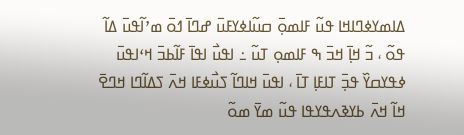ߡߊߘߌߦߣߊߞߊ ߟߎ߬ ߓߊߘߋ߲߫ ߛߎ߬ߊߦߌߓߎ߫ ߝߣߊ߫ ߗߋ߫ ߘߴߊ߬ߟߎ߫ ߡߊ߬ ߟߋ߬ ، ߏ߬ ߞߊ߲߫ ߞߏ߫ ߒ ߓߊߘߋ߲ ߠߎ߬ ߸ ߊߟߎ߯ ߊߟߊ߫ ߓߊ߬ߕߏ߫ ߞߵߊߟߎ߫ ߦߟߌߛߌ߰ ߟߏ߲߫ ߠߊߓߊ߲ ߠߊ߫ ، ߊߟߎ߫ ߞߊߣߊ߬ ߖߎ߯ߦߓߊ ߞߍ߫ ߖߡߊ߬ߣߊ ߞߣߐ߫ ߞߊ߬ ߞߍ߫ ߕߌߢߍߟߌߟߊ ߟߎ߬ ߘߌ߫ ߘߋ߬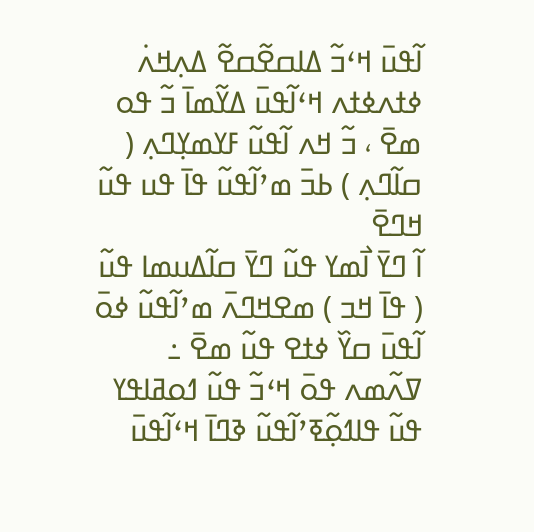ߊ߬ߟߎ߫ ߞߵߏ߬ ߡߊߛߐ߬ߛߐ߬ ߡߍ߲ߞߍ߭ ߦߙߍߦߙߍ ߞߵߊ߬ߟߎ߫ ߡߌ߬ߘߊ߫ ߏ߬ ߟߋ ߘߐ߫ ، ߏ߬ ߞߍ ߊ߬ߟߎ߬ ߓߌߘߌ߲ߣߍ߲ ( ߛߊ߬ߣߍ߲ ) ߕߏ߫ ߘߴߊ߬ߟߎ߬ ߟߊ߫ ߟߎ ߟߎ߬ ߞߣߐ߫
ߊ߬ ߣߌ߫ ߊ߯ߘߌ ߟߎ߬ ߣߌ߫ ߛߊ߬ߡߎߘߊ ߟߎ߬ ( ߟߊ߫ ߞߏ ) ߘߐߞߣߍ߫ ߘߴߊ߬ߟߎ߬ ߦߋ߫ ߊ߬ߟߎ߫ ߛߌ߰ ߦߙߐ ߟߎ߬ ߘߐ߫ ߸ ߜߍ߬ߘߍ ߟߋ߫ ߞߵߏ߬ ߟߎ߬ ߗߋߥߊߟߌ ߟߎ߬ ߟߊߗߋ߲߬ߧߴߊ߬ߟߎ߬ ߢߣߊ߫ ߞߵߊ߬ߟߎ߫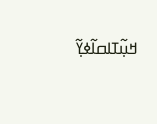ߞߎ߲߬ߠߊߛߊ߬ߦߌ߲߬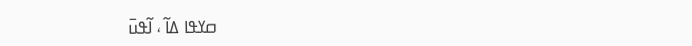ߛߌߟߊ ߡߊ߬ ، ߊ߬ߟߎ߫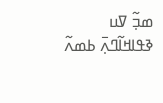ߘߏ߲߬ ߜߎ ߢߟߊߞߊ߬ߣߍ߲߫ ߕߘߍ߬